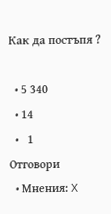Как да постъпя ?

  • 5 340
  • 14
  •   1
Отговори
  • Мнения: X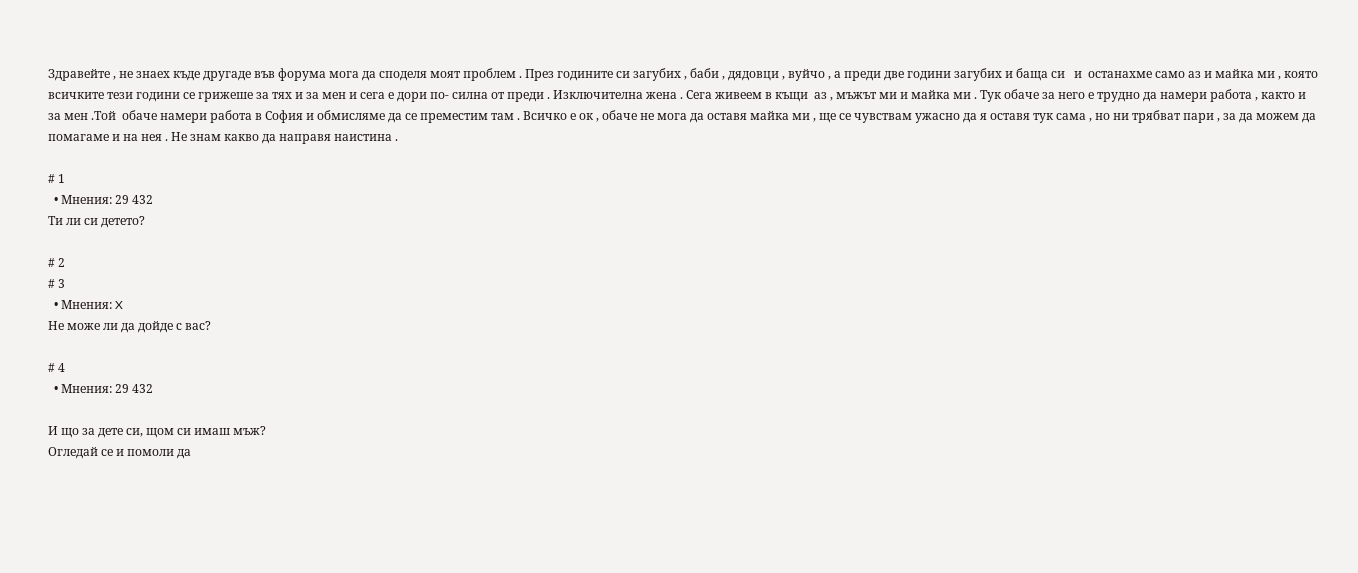Здравейте , не знаех къде другаде във форума мога да споделя моят проблем . През годините си загубих , баби , дядовци , вуйчо , а преди две години загубих и баща си   и  останахме само аз и майка ми , която всичките тези години се грижеше за тях и за мен и сега е дори по- силна от преди . Изключителна жена . Сега живеем в къщи  аз , мъжът ми и майка ми . Тук обаче за него е трудно да намери работа , както и за мен .Той  обаче намери работа в София и обмисляме да се преместим там . Всичко е ок , обаче не мога да оставя майка ми , ще се чувствам ужасно да я оставя тук сама , но ни трябват пари , за да можем да помагаме и на нея . Не знам какво да направя наистина .

# 1
  • Мнения: 29 432
Ти ли си детето?

# 2
# 3
  • Мнения: X
Не може ли да дойде с вас?

# 4
  • Мнения: 29 432

И що за дете си, щом си имаш мъж?
Огледай се и помоли да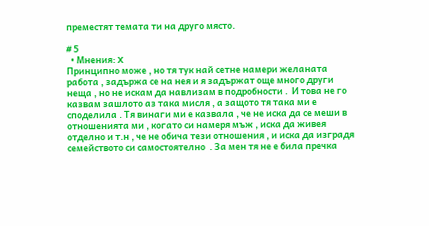преместят темата ти на друго място.

# 5
  • Мнения: X
Принципно може , но тя тук най сетне намери желаната работа , задържа се на нея и я задържат още много други неща , но не искам да навлизам в подробности .  И това не го казвам зашлото аз така мисля , а защото тя така ми е споделила . Тя винаги ми е казвала , че не иска да се меши в отношенията ми , когато си намеря мъж , иска да живея отделно и т.н , че не обича тези отношения , и иска да изградя семейството си самостоятелно  . За мен тя не е била пречка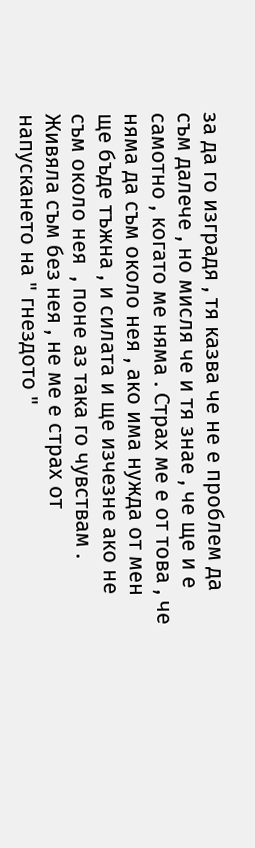за да го изградя , тя казва че не е проблем да съм далече , но мисля че и тя знае , че ще и е самотно , когато ме няма . Страх ме е от това , че няма да съм около нея , ако има нужда от мен  ще бъде тъжна , и силата и ще изчезне ако не съм около нея  , поне аз така го чувствам . Живяла съм без нея , не ме е страх от напускането на " гнездото "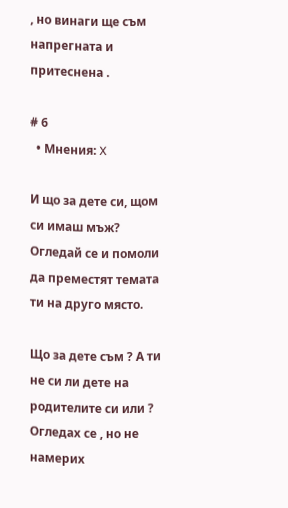, но винаги ще съм напрегната и притеснена .

# 6
  • Мнения: X

И що за дете си, щом си имаш мъж?
Огледай се и помоли да преместят темата ти на друго място.

Що за дете съм ? А ти не си ли дете на родителите си или ?
Огледах се , но не намерих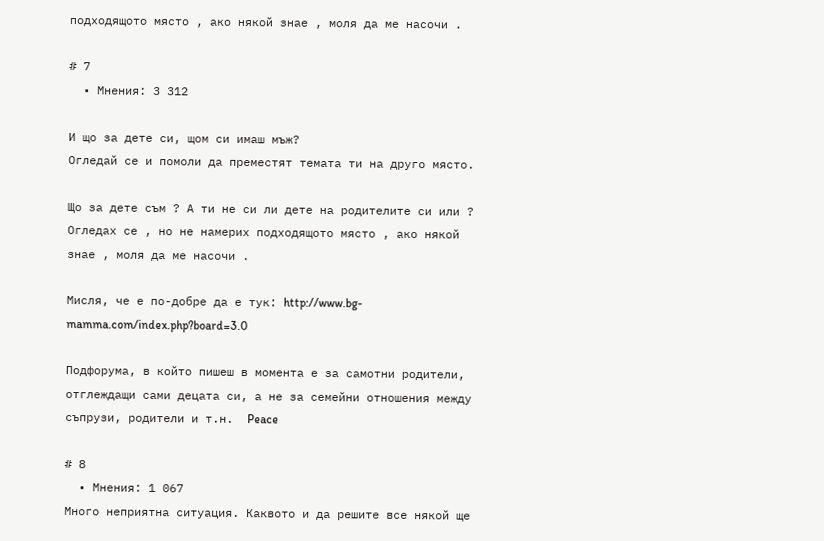подходящото място , ако някой знае , моля да ме насочи .

# 7
  • Мнения: 3 312

И що за дете си, щом си имаш мъж?
Огледай се и помоли да преместят темата ти на друго място.

Що за дете съм ? А ти не си ли дете на родителите си или ?
Огледах се , но не намерих подходящото място , ако някой знае , моля да ме насочи .

Мисля, че е по-добре да е тук: http://www.bg-mamma.com/index.php?board=3.0

Подфорума, в който пишеш в момента е за самотни родители, отглеждащи сами децата си, а не за семейни отношения между съпрузи, родители и т.н.  Peace

# 8
  • Мнения: 1 067
Много неприятна ситуация. Каквото и да решите все някой ще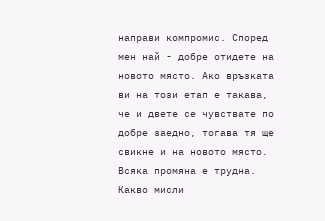направи компромис. Според мен най - добре отидете на новото място. Ако връзката ви на този етап е такава, че и двете се чувствате по добре заедно, тогава тя ще свикне и на новото място. Всяка промяна е трудна. Какво мисли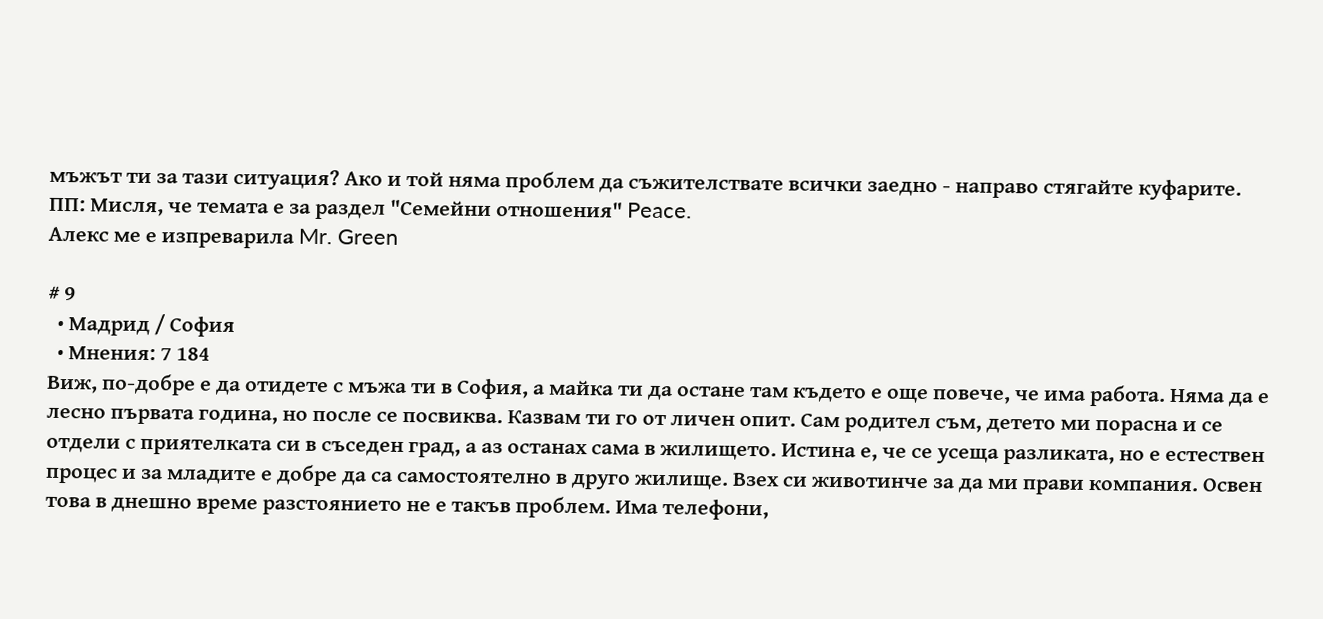мъжът ти за тази ситуация? Ако и той няма проблем да съжителствате всички заедно - направо стягайте куфарите.
ПП: Мисля, че темата е за раздел "Семейни отношения" Peace.
Алекс ме е изпреварила Mr. Green

# 9
  • Мадрид / София
  • Мнения: 7 184
Виж, по-добре е да отидете с мъжа ти в София, а майка ти да остане там където е още повече, че има работа. Няма да е лесно първата година, но после се посвиква. Казвам ти го от личен опит. Сам родител съм, детето ми порасна и се отдели с приятелката си в съседен град, а аз останах сама в жилището. Истина е, че се усеща разликата, но е естествен процес и за младите е добре да са самостоятелно в друго жилище. Взех си животинче за да ми прави компания. Освен това в днешно време разстоянието не е такъв проблем. Има телефони,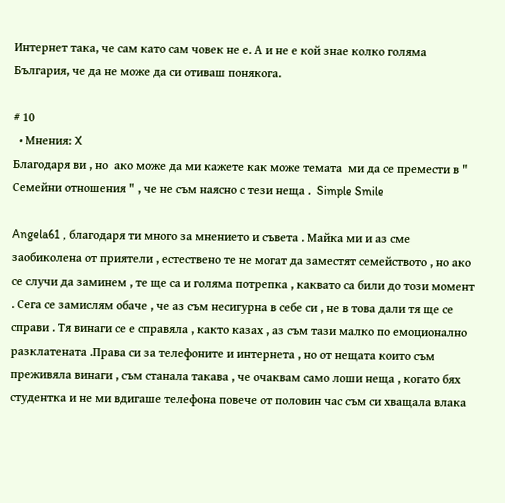Интернет така, че сам като сам човек не е. А и не е кой знае колко голяма България, че да не може да си отиваш понякога.

# 10
  • Мнения: X
Благодаря ви , но  ако може да ми кажете как може темата  ми да се премести в " Семейни отношения " , че не съм наясно с тези неща .  Simple Smile

Angela61 , благодаря ти много за мнението и съвета . Майка ми и аз сме заобиколена от приятели , естествено те не могат да заместят семейството , но ако се случи да заминем , те ще са и голяма потрепка , каквато са били до този момент . Сега се замислям обаче , че аз съм несигурна в себе си , не в това дали тя ще се справи . Тя винаги се е справяла , както казах , аз съм тази малко по емоционално разклатената .Права си за телефоните и интернета , но от нещата които съм преживяла винаги , съм станала такава , че очаквам само лоши неща , когато бях студентка и не ми вдигаше телефона повече от половин час съм си хващала влака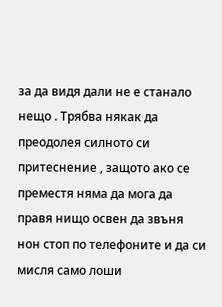за да видя дали не е станало нещо . Трябва някак да преодолея силното си притеснение , защото ако се преместя няма да мога да правя нищо освен да звъня нон стоп по телефоните и да си мисля само лоши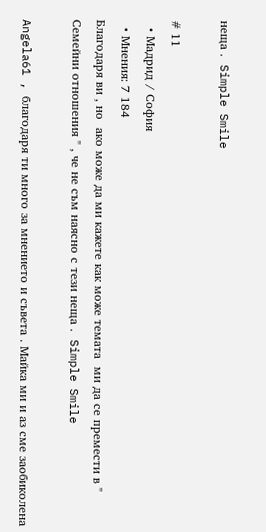неща .  Simple Smile

# 11
  • Мадрид / София
  • Мнения: 7 184
Благодаря ви , но  ако може да ми кажете как може темата  ми да се премести в " Семейни отношения " , че не съм наясно с тези неща .  Simple Smile

Angela61 , благодаря ти много за мнението и съвета . Майка ми и аз сме заобиколена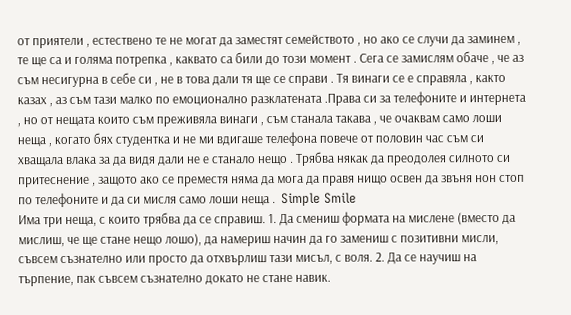от приятели , естествено те не могат да заместят семейството , но ако се случи да заминем , те ще са и голяма потрепка , каквато са били до този момент . Сега се замислям обаче , че аз съм несигурна в себе си , не в това дали тя ще се справи . Тя винаги се е справяла , както казах , аз съм тази малко по емоционално разклатената .Права си за телефоните и интернета , но от нещата които съм преживяла винаги , съм станала такава , че очаквам само лоши неща , когато бях студентка и не ми вдигаше телефона повече от половин час съм си хващала влака за да видя дали не е станало нещо . Трябва някак да преодолея силното си притеснение , защото ако се преместя няма да мога да правя нищо освен да звъня нон стоп по телефоните и да си мисля само лоши неща .  Simple Smile
Има три неща, с които трябва да се справиш. 1. Да смениш формата на мислене (вместо да мислиш, че ще стане нещо лошо), да намериш начин да го замениш с позитивни мисли, съвсем съзнателно или просто да отхвърлиш тази мисъл, с воля. 2. Да се научиш на търпение, пак съвсем съзнателно докато не стане навик.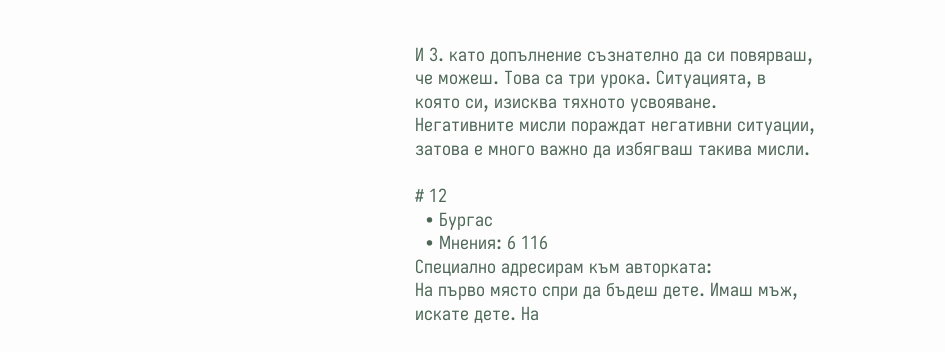И 3. като допълнение съзнателно да си повярваш, че можеш. Това са три урока. Ситуацията, в която си, изисква тяхното усвояване. Негативните мисли пораждат негативни ситуации, затова е много важно да избягваш такива мисли.

# 12
  • Бургас
  • Мнения: 6 116
Специално адресирам към авторката:
На първо място спри да бъдеш дете. Имаш мъж, искате дете. На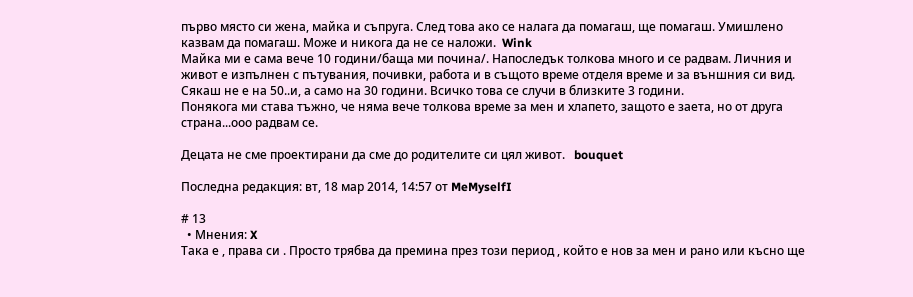първо място си жена, майка и съпруга. След това ако се налага да помагаш, ще помагаш. Умишлено казвам да помагаш. Може и никога да не се наложи.  Wink
Майка ми е сама вече 10 години/баща ми почина/. Напоследък толкова много и се радвам. Личния и живот е изпълнен с пътувания, почивки, работа и в същото време отделя време и за външния си вид. Сякаш не е на 50..и, а само на 30 години. Всичко това се случи в близките 3 години.
Понякога ми става тъжно, че няма вече толкова време за мен и хлапето, защото е заета, но от друга страна...ооо радвам се.

Децата не сме проектирани да сме до родителите си цял живот.   bouquet

Последна редакция: вт, 18 мар 2014, 14:57 от MeMyselfI

# 13
  • Мнения: X
Така е , права си . Просто трябва да премина през този период , който е нов за мен и рано или късно ще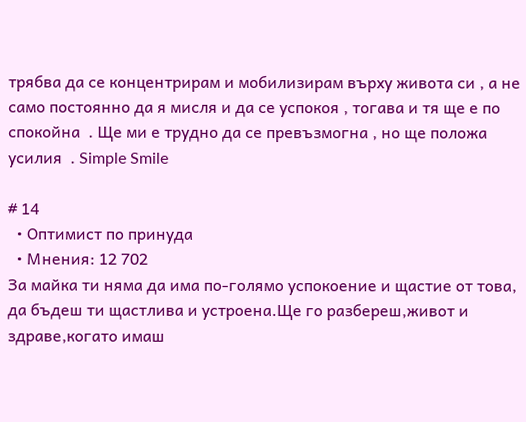трябва да се концентрирам и мобилизирам върху живота си , а не само постоянно да я мисля и да се успокоя , тогава и тя ще е по спокойна  . Ще ми е трудно да се превъзмогна , но ще положа усилия  . Simple Smile

# 14
  • Оптимист по принуда
  • Мнения: 12 702
За майка ти няма да има по-голямо успокоение и щастие от това, да бъдеш ти щастлива и устроена.Ще го разбереш,живот и здраве,когато имаш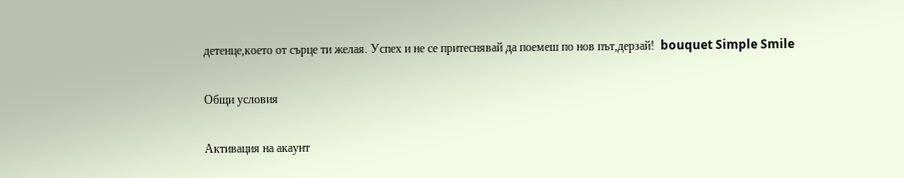детенце,което от сърце ти желая. Успех и не се притеснявай да поемеш по нов път,дерзай!  bouquet Simple Smile

Общи условия

Активация на акаунт